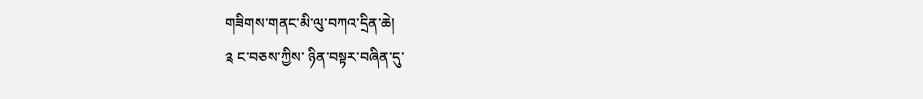གཟིགས་གནང་མི་ལུ་བཀའ་དྲིན་ཆེ།
༉ ང་བཅས་ཀྱིས་ ཉིན་བསྟར་བཞིན་དུ་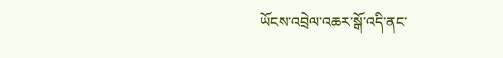ཡོངས་འབྲེལ་འཆར་སྒོ་འདི་ནང་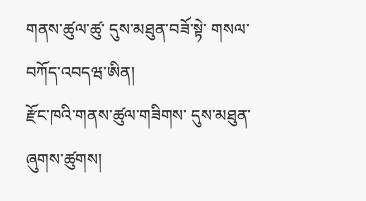གནས་ཚུལ་ཚུ་ དུས་མཐུན་བཟོ་སྟེ་ གསལ་བཀོད་འབདཝ་ཨིན།
རྫོང་ཁའི་གནས་ཚུལ་གཟིགས་ དུས་མཐུན་ཞུགས་ཚུགས།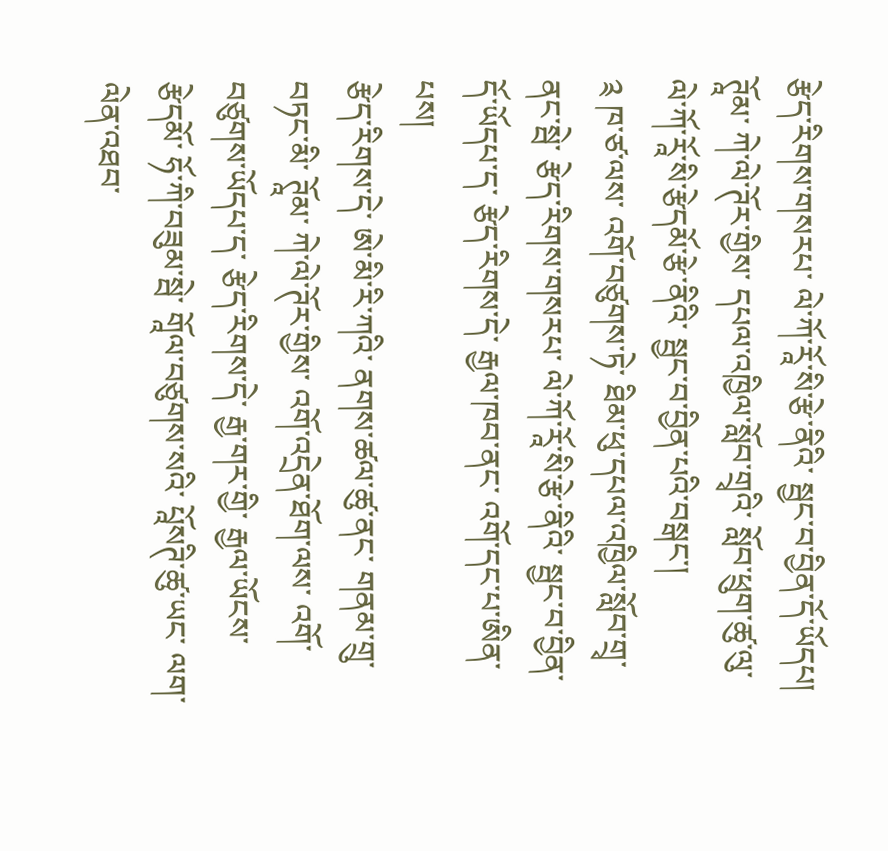རྩེད་རིགས་གསརཔ་ ལེ་ཀོ་རཱོ་སི་རྩེ་ནིའི་ སྦྱང་བ་བྱིན་དོ་ཡོདཔ།
ཊཱོམ་ ཀེ་ལེ་ཊོར་གྱིས་ དཔལ་འཁྱིལ་སློབ་གྲྭའི་ སློབ་ཕྲུག་ཚུ་ལུ་ ལེ་ཀོ་རཱོ་སི་རྩེདམོ་རྩེ་ནིའི་ སྦྱང་བ་བྱིན་པའི་བསྒང་།
༉ ཁ་ཙ་ལས་ འགོ་བཙུགས་ཏེ་ ཐིམ་ཕུ་དཔལ་འཁྱིལ་སློབ་གྲྭ་ནང་སྦེ་ རྩེད་རིགས་གསརཔ་ ལེ་ཀོ་རཱོ་སི་རྩེ་ནིའི་ སྦྱང་བ་བྱིན་དོ་ཡོདཔ་ད་ རྩེད་རིགས་དེ་ རྒྱལ་ཁབ་ནང་ འགོ་དང་པ་ཨིན་པས།
རྩེད་རིགས་དེ་ ཨེ་མི་རི་ཀའི་ ནགས་ཚལ་ཚུ་ནང་ གནམ་གྲུ་བཏང་མི་ ཊཱོམ་ ཀེ་ལེ་ཊོར་གྱིས་ འགོ་འདྲེན་ཐོག་ལས་ འགོ་བཙུགས་ཡོདཔ་ད་ རྩེད་རིགས་དེ་ རྒྱ་གར་གྱི་ རྒྱལ་ཡོངས་རྩེདམོ་ ཧོ་ཀི་བཟུམ་སྦེ་ གཱོལ་བཙུགས་སའི་ པཱོསཊི་ཚུ་ཡང་ ལག་ལེན་འཐབ་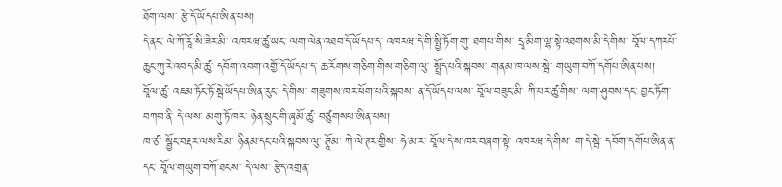ཐོག་ལས་ རྩེ་དོ་ཡོདཔ་ཨིན་པས།
དེ་ནང་ ལེ་ཀོ་རཱོ་སི་ཟེར་མི་ འཁརཝ་ཚུ་ཡང་ ལག་ལེན་འཐབ་དོ་ཡོདཔ་ད་ འཁརཝ་དེ་གི་སྤྱི་ཏོག་གུ་ ཐགཔ་གིས་ དྲྭ་མིག་ལྷ་སྟེ་འཐགས་མི་དེ་གིས་ བཱོལ་དཀརཔོ་ ཆུང་ཀུ་རེ་འབད་མི་ཚུ་ དབོག་འབག་འགྱོ་དོ་ཡོདཔ་ད་ ཆ་རོགས་གཅིག་གིས་གཅིག་ལུ་ སྤྲོད་པའི་སྐབས་ གནམ་ཁ་ལས་སྦེ་ གཡུག་བཀོ་དགོཔ་ཨིན་པས།
བཱོལ་ཚུ་ འཇམ་ཏོང་ཏོ་སྦེ་ཡོདཔ་ཨིན་རུང་ དེ་གིས་ གཟུགས་ཁར་ཕོག་པའི་སྐབས་ ན་དོ་ཡོདཔ་ལས་ བཱོལ་བཟུང་མི་ ཀི་པར་ཚུ་གིས་ ལག་ཤུབས་དང་ བྱང་ཏོག་བཀབ་ནི་ དེ་ལས་ མགུ་ཏོ་ཁར་ ཉེན་སྲུང་གི་ཞྭམོ་ཚུ་ བཙུགསཔ་ཨིན་པས།
ཁ་ཙ་ སྦྱོང་བརྡར་ལས་རིམ་ ཉིནམ་དང་པའི་སྐབས་ལུ་ ཊཱོམ་ ཀེ་ལེ་ཊར་གྱིས་ ཧེ་མ་ར་ བཱོལ་དེ་ས་ཁར་བཞག་སྟེ་ འཁརཝ་དེ་གིས་ ག་དེ་སྦེ་ དབོག་དགོཔ་ཨིན་ན་དང་ བཱོལ་གཡུག་བཀོ་ཐངས་ དེ་ལས་ རྩེད་འགྲན་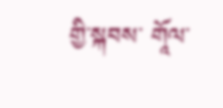གྱི་སྐབས་ གཱོལ་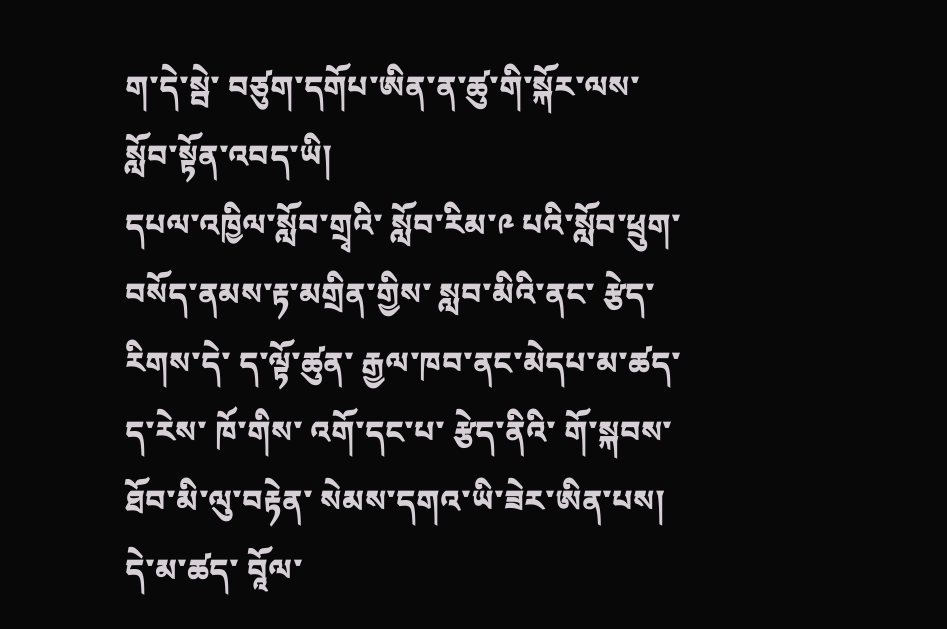ག་དེ་སྦེ་ བཙུག་དགོཔ་ཨིན་ན་ཚུ་གི་སྐོར་ལས་ སློབ་སྟོན་འབད་ཡི།
དཔལ་འཁྱིལ་སློབ་གྲྭའི་ སློབ་རིམ་༩ པའི་སློབ་ཕྲུག་ བསོད་ནམས་རྟ་མགྲིན་གྱིས་ སླབ་མིའི་ནང་ རྩེད་རིགས་དེ་ ད་ལྟོ་ཚུན་ རྒྱལ་ཁབ་ནང་མེདཔ་མ་ཚད་ ད་རེས་ ཁོ་གིས་ འགོ་དང་པ་ རྩེད་ནིའི་ གོ་སྐབས་ཐོབ་མི་ལུ་བརྟེན་ སེམས་དགའ་ཡི་ཟེར་ཨིན་པས།
དེ་མ་ཚད་ བཱོལ་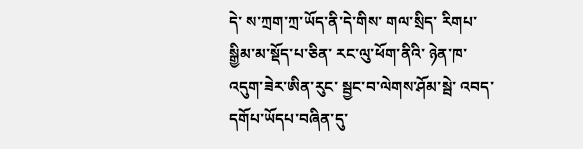དེ་ ས་ཀྲག་ཀྲ་ཡོད་ནི་དེ་གིས་ གལ་སྲིད་ རིགཔ་སྒྱིམ་མ་སྡོད་པ་ཅིན་ རང་ལུ་ཕོག་ནིའི་ ཉེན་ཁ་འདུག་ཟེར་ཨིན་རུང་ སྦྱང་བ་ལེགས་ཤོམ་སྦེ་ འབད་དགོཔ་ཡོདཔ་བཞིན་དུ་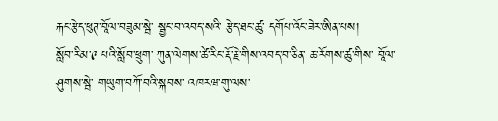རྐང་རྩེད་ཕུཊ་བཱོལ་བཟུམ་སྦེ་ སྦྱང་བ་འབད་སའི་ རྩེད་ཐང་ཚུ་ དགོཔ་འོང་ཟེར་ཨིན་པས།
སློབ་རིམ་༩ པའི་སློབ་ཕྲུག་ ཀུན་ལེགས་ཚེ་རིང་རྡོ་རྗེ་གིས་འབད་བ་ཅིན་ ཆ་རོགས་ཚུ་གིས་ བཱོལ་ཤུགས་སྦེ་ གཡུག་བཀོ་བའི་སྐབས་ འཁརཝ་གུ་ལས་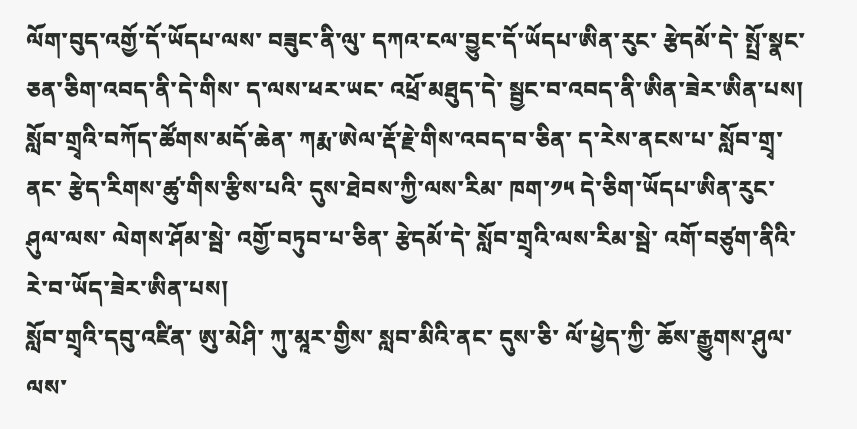ལོག་བུད་འགྱོ་དོ་ཡོདཔ་ལས་ བཟུང་ནི་ལུ་ དཀའ་ངལ་བྱུང་དོ་ཡོདཔ་ཨིན་རུང་ རྩེདམོ་དེ་ སྤྲོ་སྣང་ཅན་ཅིག་འབད་ནི་དེ་གིས་ ད་ལས་ཕར་ཡང་ འཕྲོ་མཐུད་དེ་ སྦྱང་བ་འབད་ནི་ཨིན་ཟེར་ཨིན་པས།
སློབ་གྲྭའི་བཀོད་ཚོགས་མདོ་ཆེན་ ཀརྨ་ཨེལ་རྡོ་རྗེ་གིས་འབད་བ་ཅིན་ ད་རེས་ནངས་པ་ སློབ་གྲྭ་ནང་ རྩེད་རིགས་ཚུ་གིས་རྩིས་པའི་ དུས་ཐེབས་ཀྱི་ལས་རིམ་ ཁག་༡༥ དེ་ཅིག་ཡོདཔ་ཨིན་རུང་ ཤུལ་ལས་ ལེགས་ཤོམ་སྦེ་ འགྱོ་བཏུབ་པ་ཅིན་ རྩེདམོ་དེ་ སློབ་གྲྭའི་ལས་རིམ་སྦེ་ འགོ་བཙུག་ནིའི་ རེ་བ་ཡོད་ཟེར་ཨིན་པས།
སློབ་གྲྭའི་དབུ་འཛིན་ ཨུ་མེཤི་ ཀུ་མཱར་གྱིས་ སླབ་མིའི་ནང་ དུས་ཅི་ ལོ་ཕྱེད་ཀྱི་ ཆོས་རྒྱུགས་ཤུལ་ལས་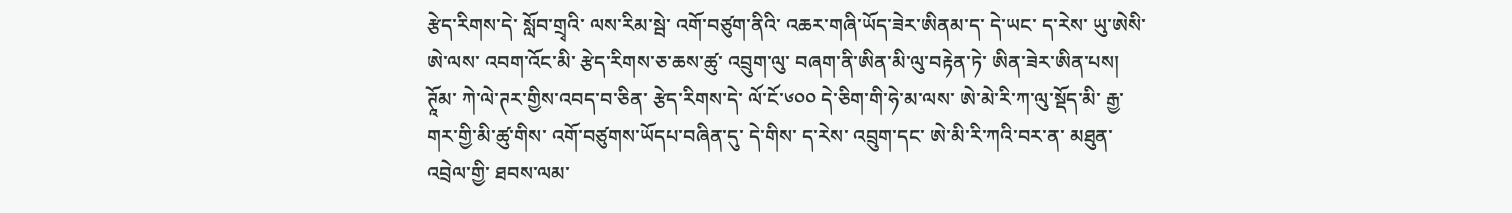རྩེད་རིགས་དེ་ སློབ་གྲྭའི་ ལས་རིམ་སྦེ་ འགོ་བཙུག་ནིའི་ འཆར་གཞི་ཡོད་ཟེར་ཨིནམ་ད་ དེ་ཡང་ ད་རེས་ ཡུ་ཨེསི་ཨེ་ལས་ འབག་འོང་མི་ རྩེད་རིགས་ཅ་ཆས་ཚུ་ འབྲུག་ལུ་ བཞག་ནི་ཨིན་མི་ལུ་བརྟེན་ཏེ་ ཨིན་ཟེར་ཨིན་པས།
ཊཱོམ་ ཀེ་ལེ་ཊར་གྱིས་འབད་བ་ཅིན་ རྩེད་རིགས་དེ་ ལོ་ངོ་༦༠༠ དེ་ཅིག་གི་ཧེ་མ་ལས་ ཨེ་མེ་རི་ཀ་ལུ་སྡོད་མི་ རྒྱ་གར་གྱི་མི་ཚུ་གིས་ འགོ་བཙུགས་ཡོདཔ་བཞིན་དུ་ དེ་གིས་ ད་རེས་ འབྲུག་དང་ ཨེ་མི་རི་ཀའི་བར་ན་ མཐུན་འབྲེལ་གྱི་ ཐབས་ལམ་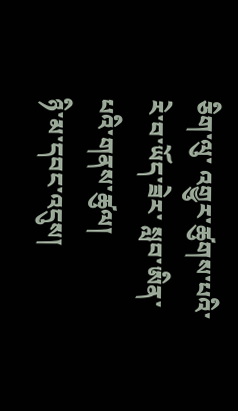ཅིག་ལུ་ འགྱུར་ཚུགས་པའི་ རེ་བ་ཡོད་ཟེར་ སླབ་ཨིན་པའི་གནས་ཚུལ།
ཉི་མ་དབང་འདུས།